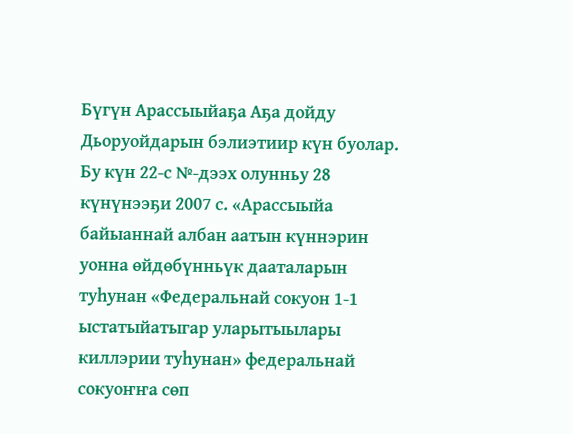Бүгүн Арассыыйаҕа Аҕа дойду Дьоруойдарын бэлиэтиир күн буолар. Бу күн 22-с №-дээх олунньу 28 күнүнээҕи 2007 с. «Арассыыйа байыаннай албан аатын күннэрин уонна өйдөбүнньүк дааталарын туһунан «Федеральнай сокуон 1-1 ыстатыйатыгар уларытыылары киллэрии туһунан» федеральнай сокуоҥҥа сөп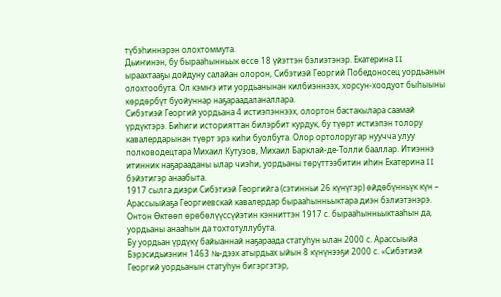түбэһиннэрэн олохтоммута.
Дьиҥинэн, бу бырааһынньык өссө 18 үйэттэн бэлиэтэнэр. Екатерина II ыраахтааҕы дойдуну салайан олорон, Сибэтиэй Георгий Победоносец уордьанын олохтообута. Ол кэмҥэ ити уордьанынан килбиэннээх, хорсун-хоодуот быһыыны көрдөрбүт буойуннар наҕараадаланаллара.
Сибэтиэй Георгий уордьана 4 истиэпэннээх, олортон бастакылара саамай үрдүктэрэ. Биһиги историяттан билэрбит курдук, бу түөрт истиэпэн толору кавалердарынан түөрт эрэ киһи буолбута. Олор ортолоругар нуучча улуу полководецтара Михаил Кутузов, Михаил Барклай-де-Толли бааллар. Итиэннэ итинник наҕарааданы ылар чиэһи, уордьаны төрүттээбитин иһин Екатерина II бэйэтигэр анаабыта.
1917 сылга диэри Сибэтиэй Георгийга (сэтинньи 26 күнүгэр) өйдөбүнньүк күн – Арассыыйаҕа Георгиевскай кавалердар бырааһынньыктара диэн бэлиэтэнэрэ. Онтон Өктөөп өрөбөлүүссүйэтин кэнниттэн 1917 с. бырааһынньыктааһын да, уордьаны анааһын да тохтотуллубута.
Бу уордьан үрдүкү байыаннай наҕараада статуһун ылан 2000 с. Арассыыйа Бэрэсидьиэнин 1463 №-дээх атырдьах ыйын 8 күнүнээҕи 2000 с. «Сибэтиэй Георгий уордьанын статуһун бигэргэтэр,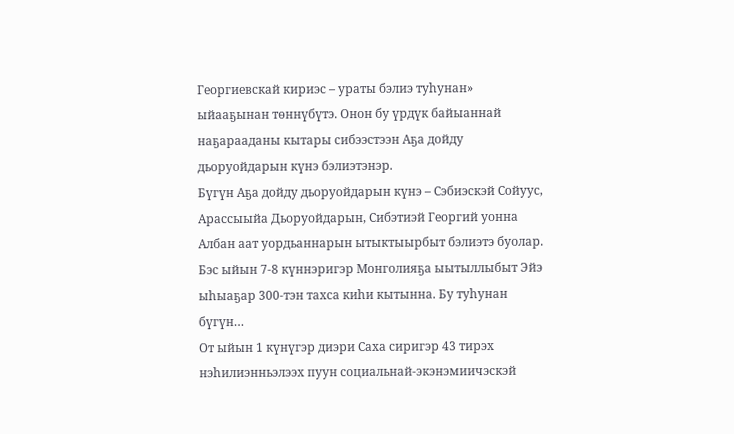Георгиевскай кириэс – ураты бэлиэ туһунан» ыйааҕынан төннүбүтэ. Онон бу үрдүк байыаннай наҕарааданы кытары сибээстээн Аҕа дойду дьоруойдарын күнэ бэлиэтэнэр.
Бүгүн Аҕа дойду дьоруойдарын күнэ – Сэбиэскэй Сойуус, Арассыыйа Дьоруойдарын, Сибэтиэй Георгий уонна Албан аат уордьаннарын ытыктыырбыт бэлиэтэ буолар.
Бэс ыйын 7-8 күннэригэр Монголияҕа ыытыллыбыт Эйэ ыһыаҕар 300-тэн тахса киһи кытынна. Бу туһунан бүгүн…
От ыйын 1 күнүгэр диэри Саха сиригэр 43 тирэх нэһилиэнньэлээх пуун социальнай-экэнэмиичэскэй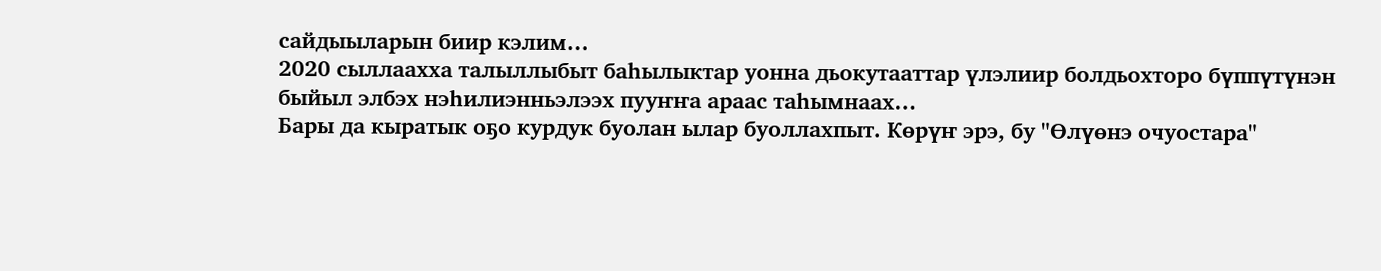сайдыыларын биир кэлим…
2020 сыллаахха талыллыбыт баһылыктар уонна дьокутааттар үлэлиир болдьохторо бүппүтүнэн быйыл элбэх нэһилиэнньэлээх пууҥҥа араас таһымнаах…
Бары да кыратык оҕо курдук буолан ылар буоллахпыт. Көрүҥ эрэ, бу "Өлүөнэ очуостара"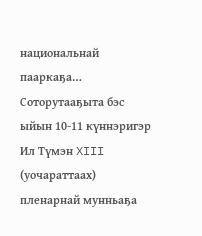национальнай пааркаҕа…
Соторутааҕыта бэс ыйын 10-11 күннэригэр Ил Түмэн XIII (уочараттаах) пленарнай мунньаҕа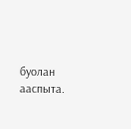буолан ааспыта.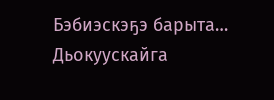Бэбиэскэҕэ барыта…
Дьокуускайга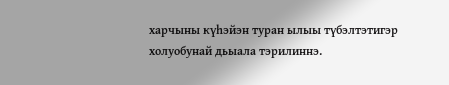харчыны күһэйэн туран ылыы түбэлтэтигэр холуобунай дьыала тэрилиннэ.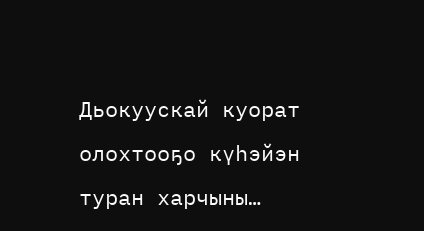Дьокуускай куорат олохтооҕо күһэйэн туран харчыны…